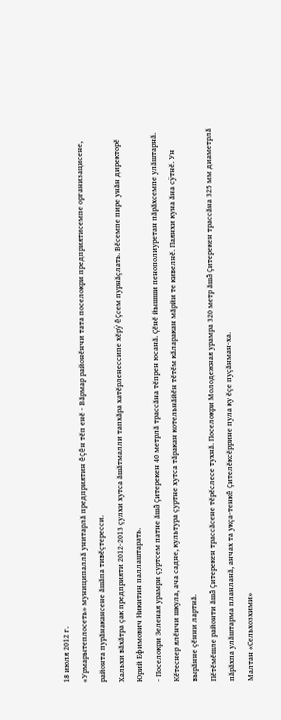18 июля 2012 г.
«Урмарытеплосеть» муниципаллă унитарлă предприятин ĕçĕн тĕп енĕ - Вăрмар районĕнчи тата поселокри предприятисемпе организацисене, районта пурăнакансене ăшăпа тивĕçтересси.
Хальхи вăхăтра çак предприяти 2012-2013 çулхи хутса ăшăтмалли тапхăра хатĕрленессипе хĕрÿ ĕçсем пурнăçлать. Вĕсемпе пире унăн директорĕ Юрий Ефимович Никитин паллаштарать.
- Поселокри Зеленая урамри çуртсем патне ăшă çитерекен 40 метрлă трассăна тĕпрен юсанă. Çĕнĕ йышши пенополиуретан пăрăхсемпе улăштарнă. Кĕтеснер ялĕнчи шкула, ача садне, культура çуртне хутса тăракан котельнăйĕн тĕтĕм кăларакан мăрйи те кивелнĕ. Паянхи куна ăна сÿтнĕ. Ун вырăнне çĕнни лартнă.
Пĕтĕмĕшле районти ăшă çитерекен трассăсене тĕрĕслесе тухнă. Поселокри Молодежная урамра 320 метр ăшă çитерекен трассăна 325 мм диаметрлă пăрăхпа улăштарма планланă, анчах та укçа-тенкĕ çителĕксĕррине пула ку ĕçе пуçăнман-ха.
Малтан «Сельхозхими»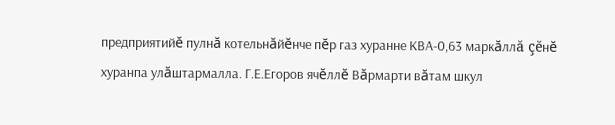предприятийĕ пулнă котельнăйĕнче пĕр газ хуранне КВА-0,63 маркăллă çĕнĕ хуранпа улăштармалла. Г.Е.Егоров ячĕллĕ Вăрмарти вăтам шкул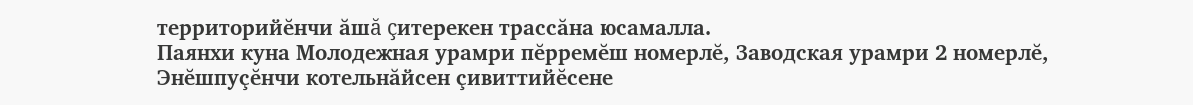территорийĕнчи ăшă çитерекен трассăна юсамалла.
Паянхи куна Молодежная урамри пĕрремĕш номерлĕ, Заводская урамри 2 номерлĕ, Энĕшпуçĕнчи котельнăйсен çивиттийĕсене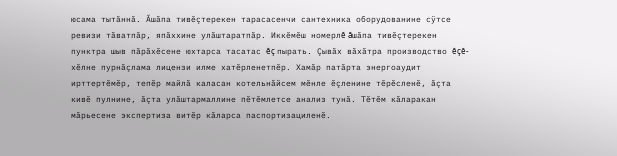юсама тытăннă. Ăшăпа тивĕçтерекен тарасасенчи сантехника оборудованине сÿтсе ревизи тăватпăр, япăххине улăштаратпăр. Иккĕмĕш номерлĕ ăшăпа тивĕçтерекен пунктра шыв пăрăхĕсене юхтарса тасатас ĕç пырать. Çывăх вăхăтра производство ĕçĕ-хĕлне пурнăçлама лицензи илме хатĕрленетпĕр. Хамăр патăрта энергоаудит ирттертĕмĕр, тепĕр майлă каласан котельнăйсем мĕнле ĕçленине тĕрĕсленĕ, ăçта кивĕ пулнине, ăçта улăштармаллине пĕтĕмлетсе анализ тунă. Тĕтĕм кăларакан мăрьесене экспертиза витĕр кăларса паспортизациленĕ.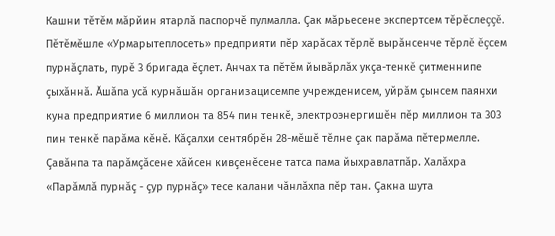Кашни тĕтĕм мăрйин ятарлă паспорчĕ пулмалла. Çак мăрьесене экспертсем тĕрĕслеççĕ.
Пĕтĕмĕшле «Урмарытеплосеть» предприяти пĕр харăсах тĕрлĕ вырăнсенче тĕрлĕ ĕçсем пурнăçлать, пурĕ 3 бригада ĕçлет. Анчах та пĕтĕм йывăрлăх укçа-тенкĕ çитменнипе çыхăннă. Ăшăпа усă курнăшăн организацисемпе учрежденисем, уйрăм çынсем паянхи куна предприятие 6 миллион та 854 пин тенкĕ, электроэнергишĕн пĕр миллион та 303 пин тенкĕ парăма кĕнĕ. Кăçалхи сентябрĕн 28-мĕшĕ тĕлне çак парăма пĕтермелле. Çавăнпа та парăмçăсене хăйсен кивçенĕсене татса пама йыхравлатпăр. Халăхра «Парăмлă пурнăç - çур пурнăç» тесе калани чăнлăхпа пĕр тан. Çакна шута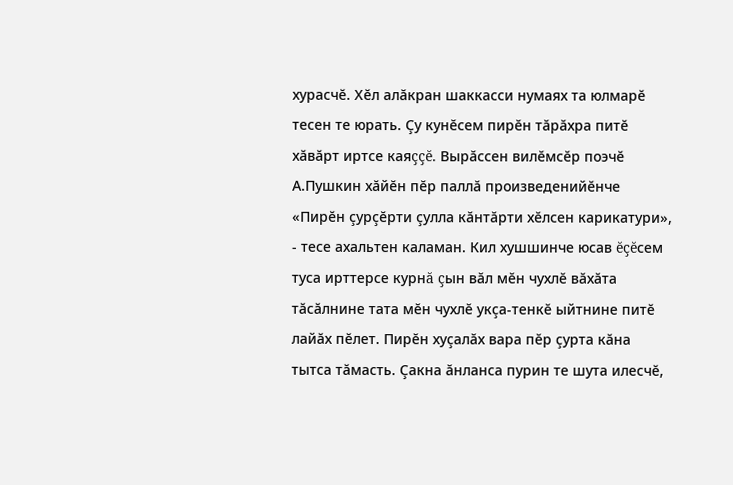хурасчĕ. Хĕл алăкран шаккасси нумаях та юлмарĕ тесен те юрать. Çу кунĕсем пирĕн тăрăхра питĕ хăвăрт иртсе каяççĕ. Вырăссен вилĕмсĕр поэчĕ А.Пушкин хăйĕн пĕр паллă произведенийĕнче «Пирĕн çурçĕрти çулла кăнтăрти хĕлсен карикатури», - тесе ахальтен каламан. Кил хушшинче юсав ĕçĕсем туса ирттерсе курнă çын вăл мĕн чухлĕ вăхăта тăсăлнине тата мĕн чухлĕ укçа-тенкĕ ыйтнине питĕ лайăх пĕлет. Пирĕн хуçалăх вара пĕр çурта кăна тытса тăмасть. Çакна ăнланса пурин те шута илесчĕ,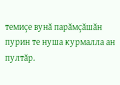темиçе вунă парăмçăшăн пурин те нуша курмалла ан пултăр.